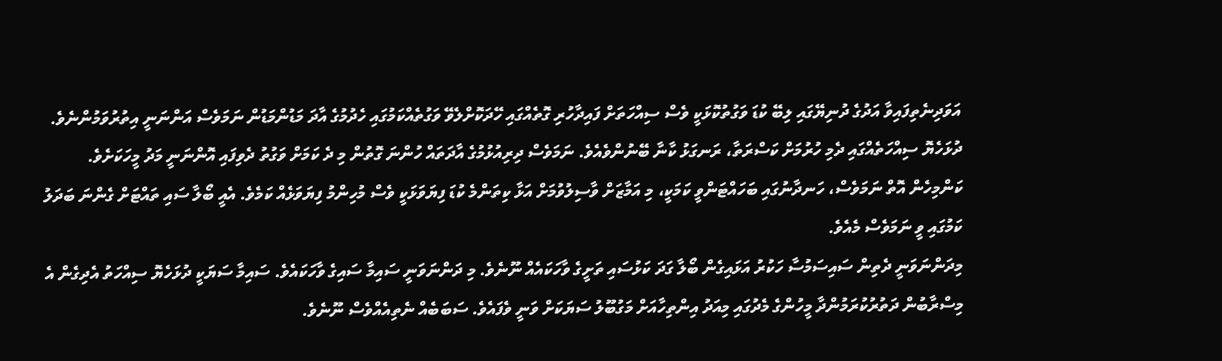އަވަދިނެތިފައިވާ އަދުގެ ދުނިޔޭގައި ލިބޭ ކުޑަ ވަގުތުކޮޅަކީ ވެސް ސިއްހަތަށް ފައިދާހުރި ގޮތެއްގައި ހޭދަކޮށްލެވޭ ވަގުތެއްކަމުގައި ހެދުމުގެ އާދަ މަޑުންމަޑުން ނަމަވެސް އަންނަނީ އިތުރުވަމުންނެވެ. ދުޅަހެޔޮ ސިއްހަތެއްގައި ދެމި ހުރުމަށް ކަސްރަތާ، ރަނގަޅު ކާނާ ބޭނުންވެއެވެ. ނަމަވެސް ދިރިއުޅުމުގެ އާދަތައް ހުންނަ ގޮތުން މި ދެ ކަމަށް ވަގުތު ދެވިފައި އޮންނަނީ މަދު މީހަކަށެވެ. ކަންމިހެން އޮތް ނަމަވެސް، ހަނދާނުގައި ބަހައްޓަންވީ ކަމަކީ، މި އަމާޒަށް ވާސިލުވުމަށް އަޅާ ކިތަންމެ ކުޑަ ފިޔަވަޅަކީ ވެސް މުހިންމު ފިޔަވަޅެއް ކަމެވެ. އެއީ ބޯލާ ސައި ތައްޓަށް ގެންނަ ބަދަލު ކަމުގައި ވީ ނަމަވެސް މެއެވެ.
މިދަންނަވަނީ ދެތިން ސައިސަމުސާ ހަކުރު އަޅައިގެން ބޯލާ ގަދަ ކަޅުސައި ތަށީގެ ވާހަކައެއް ނޫނެވެ. މި ދަންނަވަނީ ސައިމާ ސައިގެ ވާހަކައެވެ. ސައިމާ ސަޔަކީ ދުޅަހެޔޮ ސިއްހަތު އެދިގެން އެ މިސްރާބުން ދަތުރުކުރަމުންދާ މީހުންގެ މެދުގައި މިއަދު އިންތިހާއަށް މަގުބޫލު ސަޔަކަށް ވަނީ ވެފައެވެ. ސަބަބެއް ނެތިއެއްވެސް ނޫނެވެ.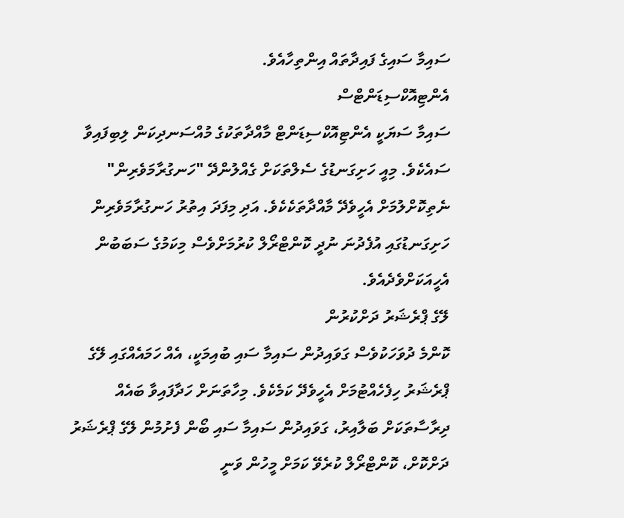ސައިމާ ސައިގެ ފައިދާތައް އިންތިހާއެވެ.
އެންޓިއޮކްސިޑަންޓްސް
ސައިމާ ސަޔަކީ އެންޓިއޮކްސިޑަންޓް މާއްދާތަކުގެ މުއްސަނދިކަން ލިބިފައިވާ ސައެކެވެ. މިއީ ހަށިގަނޑުގެ ސެލްތަކަށް ގެއްލުންދޭ "ހަނގުރާމަވެރިން" ނެތިކޮށްލުމަށް އެހީވެދޭ މާއްދާތަކެކެވެ. އަދި މިފަދަ އިތުރު ހަނގުރާމަވެރިން ހަށިގަނޑުގައި އުފެދުނަ ނުދީ ކޮންޓްރޯލް ކުރުމަށްވެސް މިކަމުގެ ސަބަބުން އެހީއަކަށްވެދެއެވެ.
ލޭގެ ޕްރެޝަރު ދަށްކުރުން
ކޮންމެ ދުވަހަކުވެސް ގަވައިދުން ސައިމާ ސައި ބުއިމަކީ، އެއް ހަމައެއްގައި ލޭގެ ޕްރެޝަރު ހިފެހެއްޓުމަށް އެހީވެދޭ ކަމެކެވެ. މިހާތަނަށް ހަދާފައިވާ ބައެއް ދިރާސާތަކަށް ބަލާއިރު، ގަވައިދުން ސައިމާ ސައި ބޯން ފެށުމުން ލޭގެ ޕްރެޝަރު ދަށްކޮށް، ކޮންޓްރޯލް ކުރެވޭ ކަމަށް މީހުން ވަނީ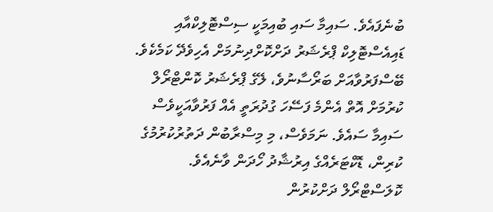ބުނެފައެވެ. ސައިމާ ސައި ބުއިމަކީ ސިސްޓޮލިކްއާއި ޑައިއެސްޓޮލިކް ޕްރެޝަރު ދަށްކޮށްދިނުމަށް އެހިވެދޭ ކަމެކެވެ. ބޭސްފަރުވާއަށް ބަރޯސާނުވެ، ލޭގެ ޕްރެޝަރު ކޮންޓްރޯލް ކުރުމަށް އޮތް އެންމެ ފަސޭހަ ގުދުރަތީ އެއް ފަރުވާއަކީވެސް ސައިމާ ސައެވެ. ނަމަވެސް، މި މިސްރާބުން ދަތުރުކުރުމުގެ ކުރިން، ޑޮކްޓަރެއްގެ އިރުޝާދު ހޯދަން ވާނެއެވެ.
ކޮލަސްޓްރޯލް ދަށްކުރުން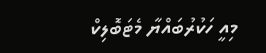މިއީ ހަކުރުބައްޔާ މެޓަބޮލިކް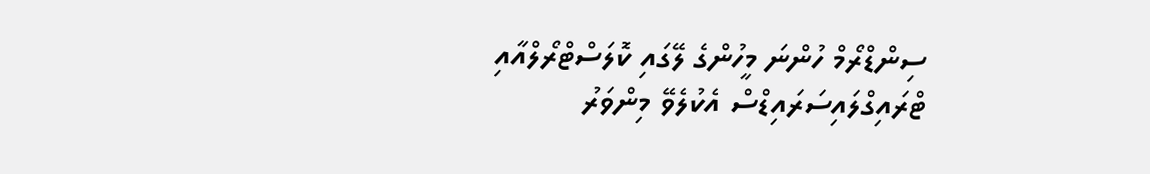ސިންޑްރޯމް ހުންނަ މީހުންގެ ލޭގައި ކޮލަސްޓްރޯލްއާއި ޓްރައިގްލައިސަރައިޑްސް އެކުލެވޭ މިންވަރު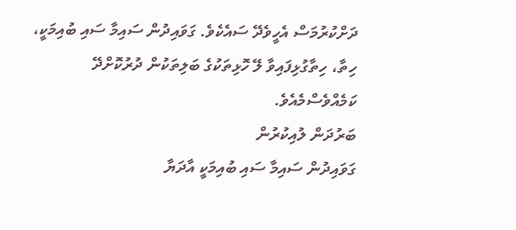ދަށްކުރުމަސް އެހީވެދޭ ސައެކެވެ. ގަވައިދުން ސައިމާ ސައި ބުއިމަކީ، ހިތާ، ހިތާގުޅިފައިވާ ލޭ ހޮޅިތަކުގެ ބަލިތަކުން ދުރުކޮށްދޭ ކަމެއްވެސްމެއެވެ.
ބަރުދަން ލުއިކުރުން
ގަވައިދުން ސައިމާ ސައި ބުއިމަކީ އާދަޔާ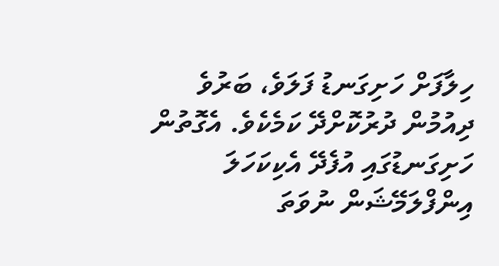ހިލާފަށް ހަށިގަނޑު ފަލަވެ، ބަރުވެ ދިއުމުން ދުރުކޮށްދޭ ކަމެކެވެ. އެގޮތުން ހަށިގަނޑުގައި އުފެދޭ އެކިކަހަލަ އިންފްލަމޭޝަން ނުވަތަ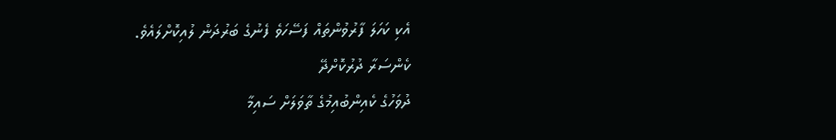އެކި ކަހަލަ ފާރުވުންތައް ފަސޭހަވެ ފެނުގެ ބަރުދަން ލުއިކޮށްލައެވެ.
ކެންސަރާ ދުރުކޮށްދޭ
ދުވަހުގެ ކެއިންބުއިމުގެ ތާވަލަށް ސައިމާ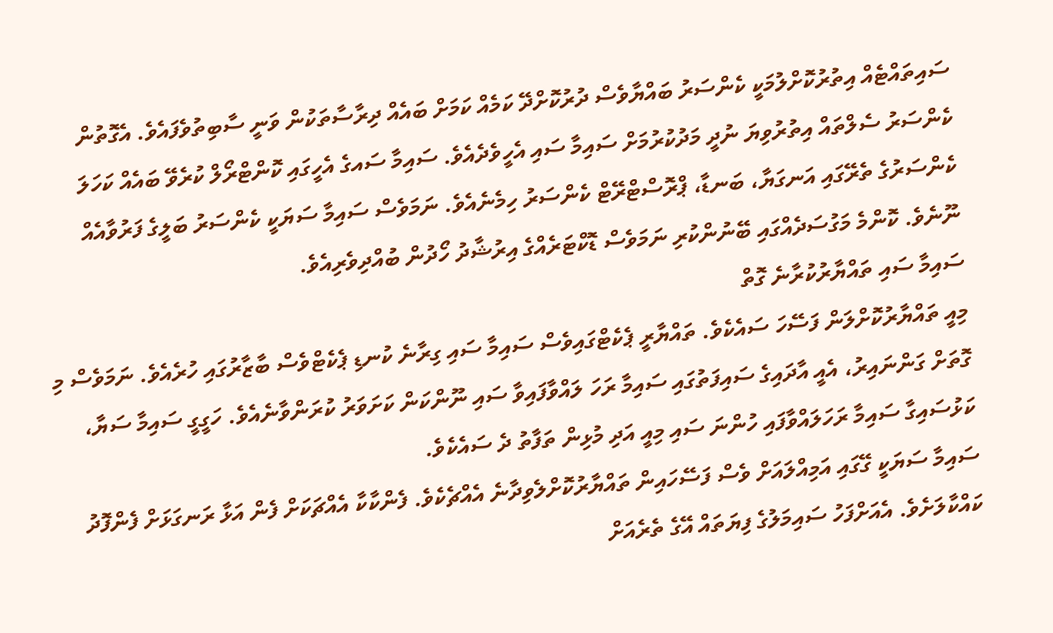ސައިތައްޓެއް އިތުރުކޮށްލުމަކީ ކެންސަރު ބައްޔާވެސް ދުރުކޮށްދޭ ކަމެއް ކަމަށް ބައެއް ދިރާސާތަކުން ވަނީ ސާބިތުވެފައެވެ. އެގޮތުން ކެންސަރު ސެލްތައް އިތުރުވިޔަ ނުދީ މަދުކުރުމަށް ސައިމާ ސައި އެހީވެދެއެވެ. ސައިމާ ސައގެ އެހީގައި ކޮންޓްރޯލް ކުރެވޭ ބައެއް ކަހަލަ ކެންސަރުގެ ތެރޭގައި އަނގަޔާ، ބަނޑާ، ޕްރޮސްޓްރޭޓް ކެންސަރު ހިމެނެއެވެ. ނަމަވެސް ސައިމާ ސަޔަކީ ކެންސަރު ބަލީގެ ފަރުވާއެއް ނޫނެވެ. ކޮންމެ މަގުސަދެއްގައި ބޭނުންކުރި ނަމަވެސް ޑޮކްޓަރެއްގެ އިރުޝާދު ހޯދުން ބުއްދިވެރިއެވެ.
ސައިމާ ސައި ތައްޔާރުކުރާނެ ގޮތް
މިއީ ތައްޔާރުކޮށްލަން ފަސޭހަ ސައެކެވެ. ތައްޔާރީ ޕެކެޓްގައިވެސް ސައިމާ ސައި ގިރާނެ ކުނޑި ޕެކެޓްވެސް ބާޒާރުގައި ހުރެއެވެ. ނަމަވެސް މި ގޮތަށް ގަންނައިރު، އެއީ އާދައިގެ ސައިފަތުގައި ސައިމާ ރަހަ ލައްވާފައިވާ ސައި ނޫންކަން ކަށަވަރު ކުރަންވާނެއެވެ. ހަގީގީ ސައިމާ ސަޔާ، ކަޅުސައިގާ ސައިމާ ރަހަލައްވާފައި ހުންނަ ސައި މިއީ އަދި މުޅިން ތަފާތު ދެ ސައެކެވެ.
ސައިމާ ސަޔަކީ ގޭގައި އަމިއްލައަށް ވެސް ފަސޭހައިން ތައްޔާރުކޮށްލެވިދާނެ އެއްޗެކެވެ. ފެންކާކާ އެއްޗަކަށް ފެން އަޅާ ރަނގަޅަށް ފެންފޮދު ކައްކާލަށެވެ. އެއަށްފަހު ސައިމަލުގެ ފިޔަތައް އޭގެ ތެރެއަށް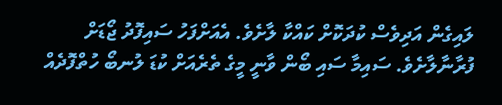ލައިގެން އަދިވެސް ކުދަކޮށް ކައްކާ ލާށެވެ. އެއަށްފަހު ސައިފޮދު ޖޯޑަށް ފުރާނާލާށެވެ. ސައިމާ ސައި ބޯން ވާނީ މީގެ ތެރެއަށް ކުޑަ ލުނބޯ ހުތްފޮދެއް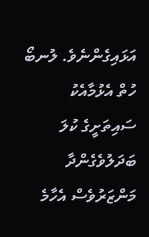އަޅައިގެންނެވެ. ލުނބޯ ހުތް އެޅުމާއެކު ސައިތަށީގެ ކުލަ ބަދަލުވެގެންދާ މަންޒަރުވެސް އެހާމެ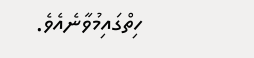ހިތްގައިމުވާނެއެވެ.